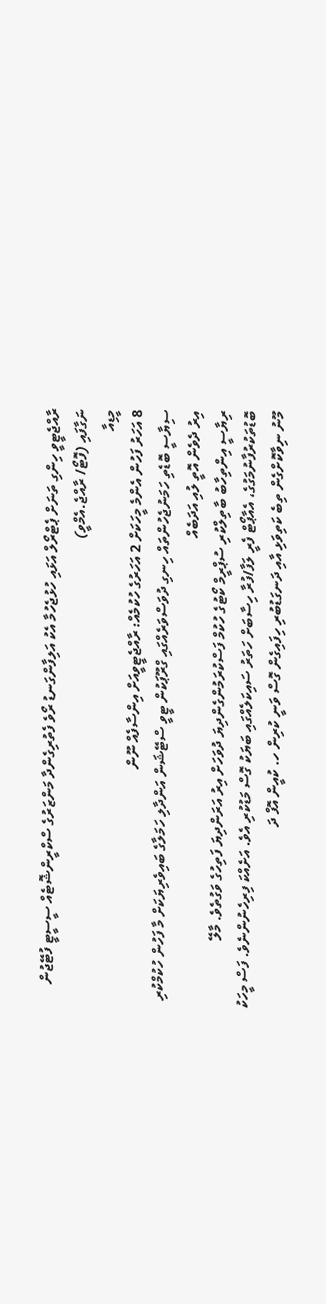ރާއްޖެޓީވީ ހިންގި ތަނަށް ޕެޓްރޯލް އަޅައި ހުޅުޖެހުމާ އެކު އަލިފާންގަނޑު ރޯވެ ފެތުރިގެންދާ މަންޒަރުގެ ސްކްރީންޝޮޓެއް ސީސީޓީ ފުޓޭޖުން ނަގާފައި (ފޮޓޯ/ ރާއްޖެ.އެމްވީ)
މީޑިއާ
8 އަހަރު ފަހުން އެންމެ މީހަކަށް 2 އަހަރުގެ ހުކުމެއް: ރާއްޖެޓީވީއަށް އިންސާފެއް ނޫން
ސިޔާސީ ބޮޑެތި ހަމަނުޖެހުންތައް ހިނގި ދުވަސްވަރެއްގައި ގްރޫޕަކުން ޓީވީ ސްޓޭޝަން އަންދާލި ހަމަލާގެ ބައިވެރިޔަކަށް މާ ފަހުން ހުކުމްކުރި އިރު ދެވެން އޮތީ ލުއި އަދަބެއް
ރިޔާސީ އިންތިހާބު ބާތިލްކުރި ސުޕްރީމް ކޯޓުގެ ހުކުމް ފަސްކުރަމުންގެންދިޔަ ދުވަހަށް އިރު އަރަންދިޔަ ފަތިހުގެ ވަގުތެވެ. މާލޭ ބޮޑުތަކުރުފާނުމަގުގެ، އެއާޕޯޓް ފެރީ ލަފާ/ފުރާ ހިސާބަށް ހަތަރު ސައިކަލެއްގައި ބަޔަކު ގޮސް މަޑުކުރި އެވެ. އަށެއްކަ ފިރިހެނުންނެވެ. ފަސް މީހަކު މޫނު ނިވާކޮށްގެން ތިބެ ކަތިވަޅި އާއި ދަނގަޑުބުރި ހިފައިގެން ގޮސް ވަނީ ކުރިން ހ. ކުއީން އޮފް ދަ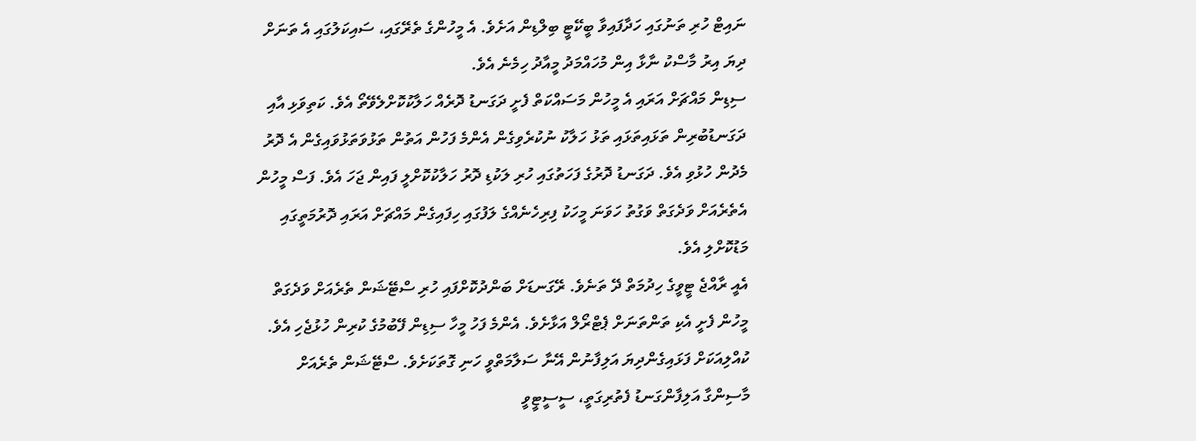ނައިޓް ހުރި ތަނުގައި ހަދާފައިވާ ބީކޭޓީ ބިލްޑިން އަށެވެ. އެ މީހުންގެ ތެރޭގައި، ސައިކަލުގައި އެ ތަނަށް ދިޔަ އިރު މާސްކު ނާޅާ އިން މުހައްމަދު މީއާދު ހިމެނެ އެވެ.
ސިޑިން މައްޗަށް އަރައި އެ މީހުން މަސައްކަތް ފެށީ ދަގަނޑު ދޮރެއް ހަލާކުކޮށްލެވޭތޯ އެވެ. ކަތިވަޅި އާއި ދަގަނޑުބުރިން ތަޅައިތަޅައި ތަޅު ހަލާކު ނުކުރެވިގެން އެންމެ ފަހުން އަތުން ތަޅުވަތަޅުވައިގެން އެ ދޮރު މެދުން ހުޅުވި އެވެ. ދަގަނޑު ދޮރުގެ ފަހަތުގައި ހުރި ލަކުޑި ދޮރު ހަލާކުކޮށްލީ ފައިން ޖަހަ އެވެ. ފަސް މީހުން އެތެރެއަށް ވަދެގަތް ވަގުތު ހަވަނަ މީހަކު ފިރިހެނެއްގެ ލަފުގައި ހިފައިގެން މައްޗަށް އަރައި ދޮރުމަތީގައި މަޑުކޮށްލި އެވެ.
އެއީ ރާއްޖެ ޓީވީގެ ހިދުމަތް ދޭ ތަނެވެ. ރޭގަނޑަށް ބަންދުކޮށްފައި ހުރި ސްޓޭޝަން ތެރެއަށް ވަދެގަތް މީހުން ފެށީ އެކި ތަންތަނަށް ޕެޓްރޯލް އަޅާށެވެ. އެންމެ ފަހު މީހާ ސިޑިން ފޭބުމުގެ ކުރިން ހުޅުޖެހި އެވެ. ކުއްލިއަކަށް ފަޅައިގެންދިޔަ އަލިފާނުން އޭނާ ސަލާމަތްވީ ހަނި ގޮތަކަށެވެ. ސްޓޭޝަން ތެރެއަށް މާސިންގާ އަލިފާންގަނޑު ފެތުރިގަތީ، ސީސީޓީވީ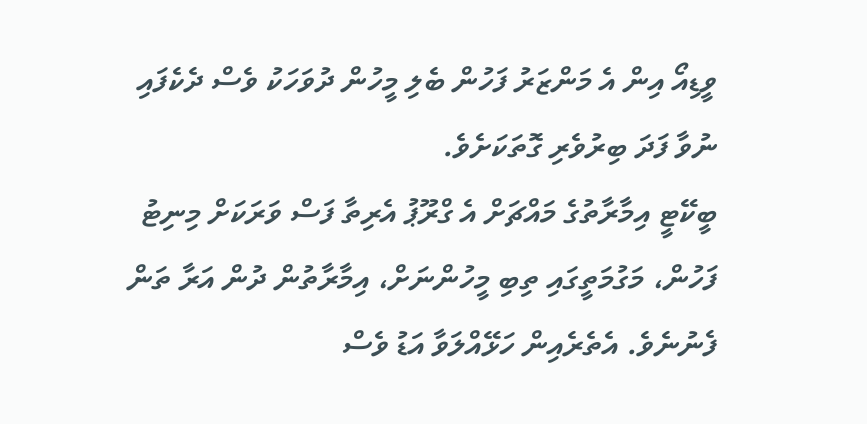ވީޑިއޯ އިން އެ މަންޒަރު ފަހުން ބެލި މީހުން ދުވަހަކު ވެސް ދެކެފައި ނުވާ ފަދަ ބިރުވެރި ގޮތަކަށެވެ.
ބީކޭޓީ އިމާރާތުގެ މައްޗަށް އެ ގްރޫޕު އެރިތާ ފަސް ވަރަކަށް މިނިޓު ފަހުން، މަގުމަތީގައި ތިބި މީހުންނަށް، އިމާރާތުން ދުން އަރާ ތަން ފެނުނެވެ. އެތެރެއިން ހަޅޭއްލަވާ އަޑު ވެސް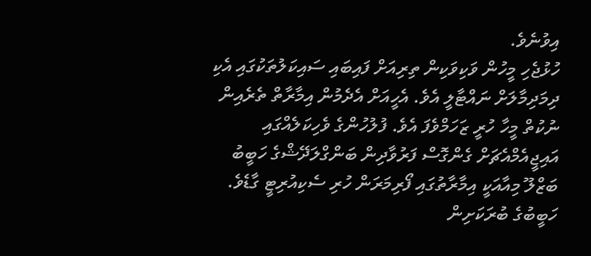އިވުނެވެ.
ހުޅުޖެހި މީހުން ވަކިވަކިން ތިރިއަށް ފައިބައި ސައިކަލުތަކުގައި އެކި ދިމަދިމާލަށް ނައްޓާލީ އެވެ. އެހީއަށް އެދެމުން އިމާރާތް ތެރެއިން ނުކުތް މީހާ ހުރީ ޒަހަމްވެފަ އެވެ. ފުލުހުންގެ ވެހިކަލެއްގައި އައިޖީއެމްއެޗަށް ގެންގޮސް ފަރުވާދިން ބަންގްލަދޭޝްގެ ހަބީބު ބަޒްލޫ މިއާއަކީ އިމާރާތުގައި ފޯރިމަރަން ހުރި ސެކިއުރިޓީ ގާޑެވެ. ހަބީބުގެ ބުރަކަށިން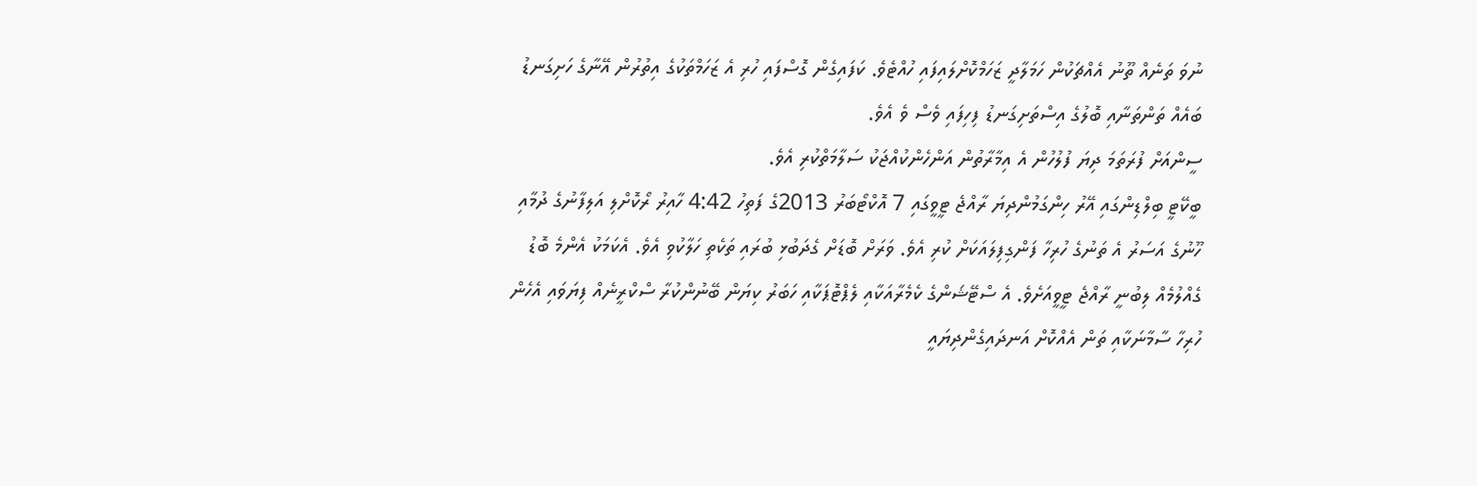ނުވަ ތަނެއް ތޫނު އެއްޗަކުން ހަމަލާދީ ޒަހަމްކޮށްލައިފައި ހުއްޓެވެ. ކަފައިގެން ގޮސްފައި ހުރި އެ ޒަހަމްތަކުގެ އިތުރުން އޭނާގެ ހަށިގަނޑު ބައެއް ތަންތަނާއި ބޮލުގެ އިސްތަށިގަނޑު ފިހިފައި ވެސް ވެ އެވެ.
ސީންއަށް ފުރަތަމަ ދިޔަ ފުލުހުން އެ އިމާރާތުން އަންހެންކުއްޖަކު ސަލާމަތްކުރި އެވެ.
ބީކޭޓީ ބިލްޑިންގައި އޭރު ހިންގަމުންދިޔަ ރާއްޖެ ޓީވީގައި 7 އޮކްޓޯބަރު 2013ގެ ފަތިހު 4:42 ހާއިރު ރޯކޮށްލި އަލިފާނުގެ ދުމާއި ހޫނުގެ އަސަރު އެ ތަނުގެ ހުރިހާ ފަންގިފިލައަކަށް ކުރި އެވެ. ވަރަށް ބޮޑަށް ގެދަބުޅި ބުރައި ތަކެތި ހަލާކުވި އެވެ. އެކަމަކު އެންމެ ބޮޑު ގެއްލުމެއް ލިބުނީ ރާއްޖެ ޓީވީއަށެވެ. އެ ސްޓޭޝަންގެ ކެމެރާއަކާއި ލެޕްޓޮޕަކާއި ހަބަރު ކިޔަން ބޭނުންކުރާ ސްކްރީނެއް ފިޔަވައި އެހެން ހުރިހާ ސާމާނަކާއި ތަން އެއްކޮށް އަނދައިގެންދިޔައީ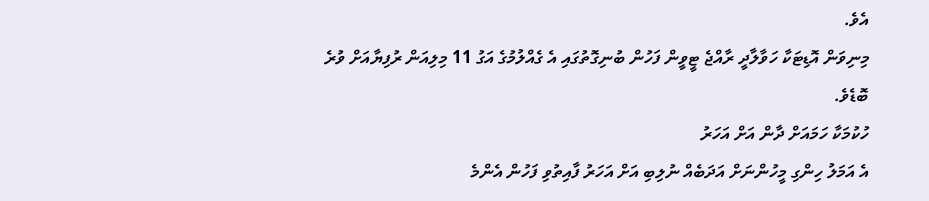އެވެ.
މިނިވަން އޮޑިޓަކާ ހަވާލާދީ ރާއްޖެ ޓީވީން ފަހުން ބުނިގޮތުގައި އެ ގެއްލުމުގެ އަގު 11 މިލިއަން ރުފިޔާއަށް ވުރެ ބޮޑެވެ.
ހުކުމަކާ ހަމައަށް ދާން އަށް އަހަރު
އެ އަމަލު ހިންގި މީހުންނަށް އަދަބެއް ނުލިބި އަށް އަހަރު ފާއިތުވި ފަހުން އެންމެ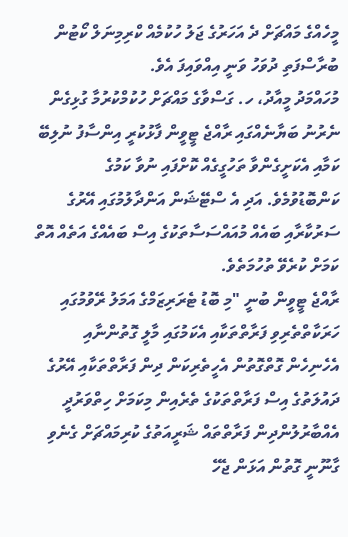މީހެއްގެ މައްޗަށް ދެ އަހަރުގެ ޖަލު ހުކުމެއް ކްރިމިނަލް ކޯޓުން ބުރާސްފަތި ދުވަހު ވަނީ އިއްވައިފަ އެވެ.
މުހައްމަދު މީއާދު، ހ. ގަސްވާގެ މައްޗަށް ހުކުމްކުރުމާ ގުޅިގެން ނެރުނު ބަޔާނެއްގައި ރާއްޖެ ޓީވީން ފާޅުކުރީ އިންސާފު ނުލިބޭ ކަމާއި އެކަށީގެންވާ ތަހުގީގެއް ކޮށްފައި ނުވާ ކަމުގެ ކަންބޮޑުވުމެވެ. އަދި އެ ސްޓޭޝަން އަންދާލުމުގައި އޭރުގެ ސަރުކާރާއި ބައެއް މުއައްސަސާތަކުގެ އިސް ބައެއްގެ އަތެއް އޮތް ކަމަށް ކުރެވޭ ތުހުމަތެވެ.
ރާއްޖެ ޓީވީން ބުނީ "މި ބޮޑު ޓެރަރިޒަމްގެ އަމަލު ރޭވުމުގައި ހަރަކާތްތެރިވި ފަރާތްތަކާއި އެކަމުގައި މާލީ ގޮތުންނާއި އެހެނިހެން ގޮތްގޮތުން އެހީތެރިކަން ދިން ފަރާތްތަކާއި އޭރުގެ ދައުލަތުގެ އިސް ފަރާތްތަކުގެ ތެރެއިން މިކަމަށް ހިތްވަރުދީ އެއްބާރުލުންދިން ފަރާތްތައް ޝަރީއަތުގެ ކުރިމައްޗަށް ގެނެވި ގާނޫނީ ގޮތުން އަޅަން ޖެހޭ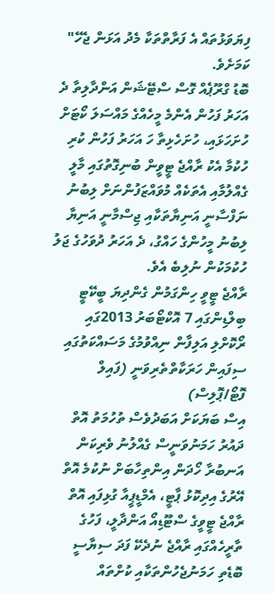ފިޔަވަޅުތައް އެ ފަރާތްތަކާ މެދު އަޅަން ޖެހޭ" ކަމަށެވެ.
ބޮޑު ގްރޫޕެއް ގޮސް ސްޓޭޝަން އަންދާލިތާ ދެ އަހަރު ފަހުން އެންމެ މީހެއްގެ މައްސަލަ ކޯޓަށް ހުށަހަޅައި، ހުށަހެޅިތާ ހަ އަހަރު ފަހުން ކުރި ހުކުމާ އެކު ރާއްޖެ ޓީވީން ބުނިގޮތުގައި މާލީ ގެއްލުމާއި އެތަކެއް މުވައްޒަފުންނަށް ލިބުނު ނަފްސާނީ އަނިޔާތަކާއި ޖިސްމާނީ އަނިޔާ ލިބުނު މީހުންގެ ހައްގު، ދެ އަހަރު ދުވަހުގެ ޖަލު ހުކުމަކުން ނުލިބެ އެވެ.
ރާއްޖެ ޓީވީ ހިންގަމުން ގެންދިޔަ ބީކޭޓީ ބިލްޑިންގައި 7 އޮކްޓޯބަރު 2013ގައި ރޯކޮށްލި އަލިފާން ނިއްވުމުގެ މަސައްކަތުގައި ސިފައިން ހަރަކާތްތެރިވަނީ (ފައިލް ފޮޓޯ/ޕޮލިސް)
އިސް ބަޔަކަށް އަބަދުވެސް ތުހުމަތު އޮތް
ދައުރު ހަމަނުވަނީސް ގެއްލުނު ވެރިކަން އަނބުރާ ހޯދަން އިންތިހާބަށް ނުކުމެ އޮތް އޭރުގެ އިދިކޮޅު ޕާޓީ، އެމްޑީޕީއާ ގުޅިފައި އޮތް ރާއްޖެ ޓީވީގެ ސްޓޫޑިއޯ އަންދާލީ، ފަހުގެ ތާރީހެއްގައި ރާއްޖެ ނުދެކޭ ފަދަ ސިޔާސީ ބޮޑެތި ހަމަނުޖެހުންތަކާއި ކުށްތައް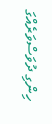ހިންގި ދުވަސްވަރެއްގަ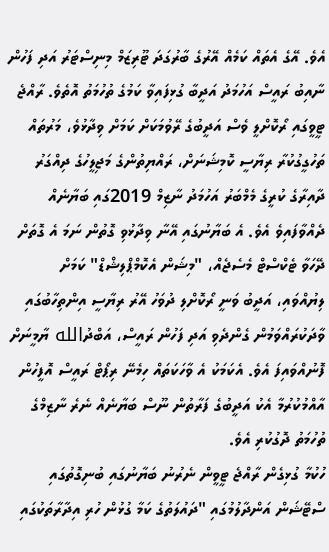އެވެ. އޭގެ އެތައް ކަމެއް އޭރުގެ ބާރުގަދަ ޓޫރިޒަމް މިނިސްޓަރު އަދި ފަހުން ނާއިބު ރައީސް އަހުމަދު އަދީބާ ގުޅިފައިވާ ކަމުގެ ތުހުމަތު އޮތެވެ. ރާއްޖެ ޓީވީގައި ރޯކޮށްލީ ވެސް އަދީބުގެ ރޭވުމަކަށް ކަމަށް ވިދާޅުވެ، މަރުތައް ތަހުގީގުކުރާ ރިޔާސީ ކޮމިޝަނަށް، ރައްޔިތުންގެ މަޖިލީހުގެ ދިއްގަރު ދާއިރާގެ ކުރީގެ މެމްބަރު އަހުމަދު ނާޒިމް 2019ގައި ބަޔާނެއް ދެއްވާފައިވެ އެވެ. އެ ބަޔާނުގައި އޭނާ ވިދާޅުވި ގޮތުން ނަމަ އެ ގޮތަށް ދޭހަވާ ޓެކްސްޓް މެސެޖެއް، "މިޝަން އެކޮމްޕްލިޝްޑް" ކަމަށް ލިޔުއްވައި، އަދީބު ވަނީ ރޯކޮށްލި ދުވަހު އޭރު ރިޔާސީ އިންތިހާބުގައި ވާދަކުރައްވަމުން ގެންދެވި އަދި ފަހުން ރައީސް، އަބްދުالله ޔާމީނަށް ފޮނުއްވައިފަ އެވެ. އެކަމަކު އެ ވާހަކަތައް ހިމެނޭ ރިޕޯޓް ރައީސް އޮފީހުން އާއްމުކުރުމާ އެކު އަދީބުގެ ފަރާތުން ނޫސް ބަޔާނެއް ނެރެ ނާޒިމްގެ ތުހުމަތު ދޮގުކުރި އެވެ.
ހުކުމާ ގުޅިގެން ރާއްޖެ ޓީވީން ނެރުނު ބަޔާނުގައި ބުނިގޮތުގައި ސްޓޭޝަން އަންދާލުމުގައި "ދައުލަތުގެ ކަމާ ގުޅުން ހުރި އިދާރާތަކުގައި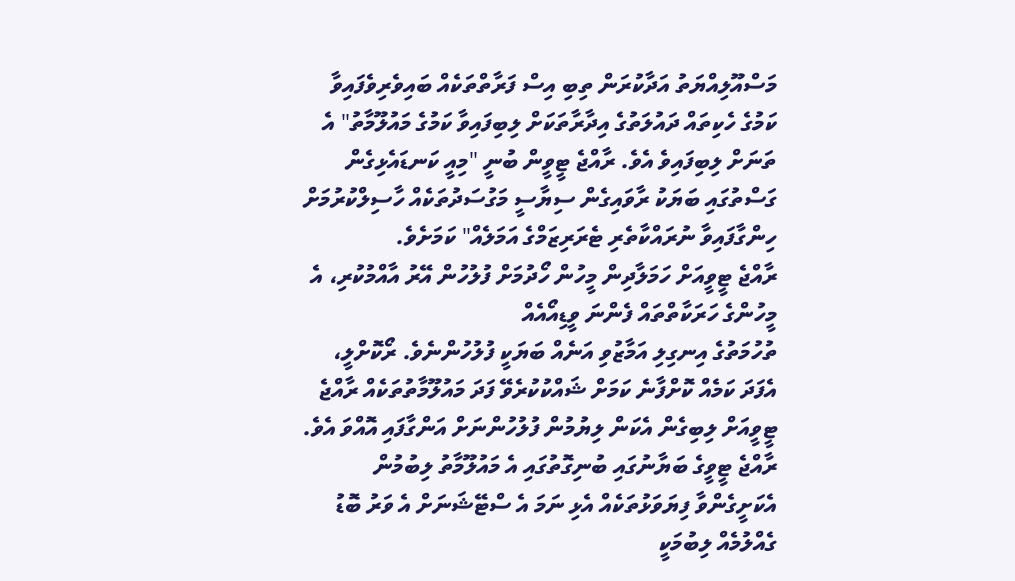މަސްއޫލިއްޔަތު އަދާކުރަން ތިބި އިސް ފަރާތްތަކެއް ބައިވެރިވެފައިވާ ކަމުގެ ހެކިތައް ދައުލަތުގެ އިދާރާތަކަށް ލިބިފައިވާ ކަމުގެ މައުލޫމާތު" އެ ތަނަށް ލިބިފައިވެ އެވެ. ރާއްޖެ ޓީވީން ބުނީ "މިއީ ކަނޑައެޅިގެން ގަސްތުގައި ބަޔަކު ރާވައިގެން ސިޔާސީ މަގުސަދުތަކެއް ހާސިލްކުރުމަށް ހިންގާފައިވާ ނުރައްކާތެރި ޓެރަރިޒަމްގެ އަމަލެއް" ކަމަށެވެ.
ރާއްޖެ ޓީވީއަށް ހަމަލާދިން މީހުން ހޯދުމަށް ފުލުހުން އޭރު އާއްމުކުރި، އެ މީހުންގެ ހަރަކާތްތައް ފެންނަ ވީޑިއޯއެއް
ތުހުމަތުގެ އިނގިލި އަމާޒުވި އަނެއް ބަޔަކީ ފުލުހުންނެވެ. ރޯކޮށްލީ، އެފަދަ ކަމެއް ކޮށްފާނެ ކަމަށް ޝައްކުކުރެވޭ ފަދަ މައުލޫމާތުތަކެއް ރާއްޖެ ޓީވީއަށް ލިބިގެން އެކަން ލިޔުމުން ފުލުހުންނަށް އަންގާފައި އޮއްވަ އެވެ. ރާއްޖެ ޓީވީގެ ބަޔާނުގައި ބުނިގޮތުގައި އެ މައުލޫމާތު ލިބުމުން އެކަށީގެންވާ ފިޔަވަޅުތަކެއް އެޅި ނަމަ އެ ސްޓޭޝަނަށް އެ ވަރު ބޮޑު ގެއްލުމެއް ލިބުމަކީ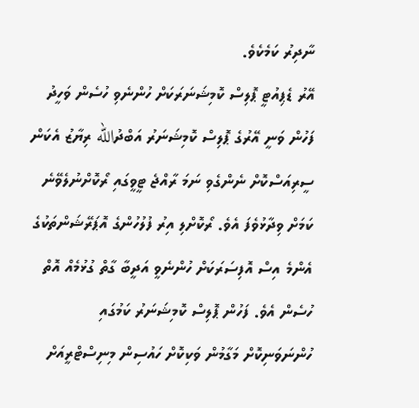ނާދިރު ކަމެކެވެ.
އޭރު ޑެޕިއުޓީ ޕޮލިސް ކޮމިޝަނަރަކަށް ހުންނެވި ހުސެން ވަހީދު ފަހުން ވަނީ އޭރުގެ ޕޮލިސް ކޮމިޝަނަރު އަބްދުالله ރިޔާޒު އެކަން ސީރިއަސްކޮށް ނެންގެވި ނަމަ ރާއްޖެ ޓީވީގައި ރޯކޮށްނުލެވޭނެ ކަމަށް ވިދާޅުވެފަ އެވެ. ރޯކޮށްލި އިރު ފުލުހުންގެ އޮޕަރޭޝަންތަކުގެ އެންމެ އިސް އޮފިސަރަކަށް ހުންނެވީ އަދީބާ ގާތް ގުޅުމެއް އޮތް ހުސެން އެވެ. ފަހުން ޕޮލިސް ކޮމިޝަނަރު ކަމުގައި ހުންނަވަނިކޮށް މަގާމުން ވަކިކޮށް ހައުސިން މިނިސްޓްރީއަށް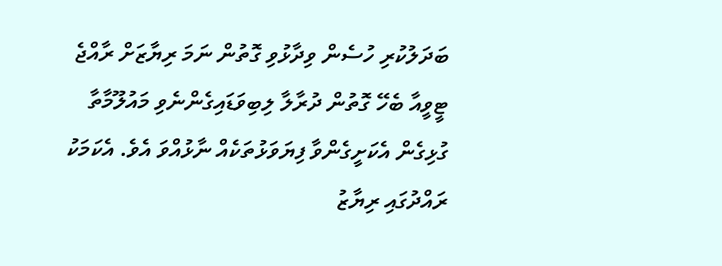ބަދަލުކުރި ހުސެން ވިދާޅުވި ގޮތުން ނަމަ ރިޔާޒަށް ރާއްޖެ ޓީވީއާ ބެހޭ ގޮތުން ދުރާލާ ލިބިވަޑައިގެންނެވި މައުލޫމާތާ ގުޅިގެން އެކަށީގެންވާ ފިޔަވަޅުތަކެއް ނާޅުއްވަ އެވެ. އެކަމަކު ރައްދުގައި ރިޔާޒު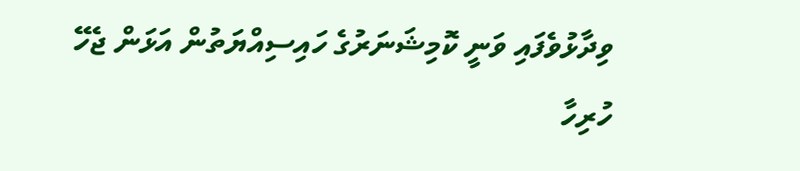ވިދާޅުވެފައި ވަނީ ކޮމިޝަނަރުގެ ހައިސިއްޔަތުން އަޅަން ޖެހޭ ހުރިހާ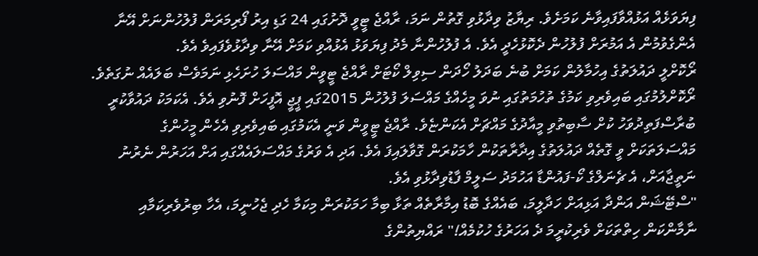ފިޔަވަޅެއް އަޅުއްވާފައިވާނެ ކަމަށެވެ. ރިޔާޒު ވިދާޅުވި ގޮތުން ނަމަ، ރާއްޖެ ޓީވީ ދޮށުގައި 24 ގަޑި އިރު ފޯރިމަރަން ފުލުހުންނަށް އޭނާ އެންގެވުމުން އެ އަމުރަށް ފުލުހުން ދެކޮޅުހެދީ އެވެ. އެ ފުލުހުންނާ މެދު ފިޔަވަޅު އެޅުއްވި ކަމަށް އޭނާ ވިދާޅުވެފައިވެ އެވެ.
ރޯކޮށްލީ ދައުލަތުގެ އިހުމާލުން ކަމަށް ބުނެ ބަދަލު ހޯދަން ސިވިލް ކޯޓަށް ރާއްޖެ ޓީވީން މައްސަލަ ހުށަހެޅި ނަމަވެސް ބަލައެއް ނުގަތެވެ.
ރޯކޮށްލުމުގައި ބައިވެރިވި ކަމުގެ ތުހުމަތުގައި ނުވަ މީހެއްގެ މައްސަލަ ފުލުހުން 2015ގައި ޕީޖީ އޮފީހަށް ފޮނުވި އެވެ. އެކަމަކު ދައުވާކުރީ ބުރާސްފަތިދުވަހު ކުށް ސާބިތުވި މީއާދުގެ މައްޗަށް އެކަންޏެވެ. ރާއްޖެ ޓީވީން ވަނީ އެކަމުގައި ބައިވެރިވި އެހެން މީހުންގެ މައްސަލަތަކަށް ވީ ގޮތެއް ދައުލަތުގެ އިދާރާތަކުން ހާމަކުރަން ގޮވާލައިފަ އެވެ. އަދި އެ ވަރުގެ މައްސަލައެއްގައި އަށް އަހަރުން ނެރުނު ނަތީޖާއަށް، އެ ޗެނަލްގެ ކޯ-ފައުންޑާ އަހުމަދު ސަލީމް ފާޑުވިދާޅުވި އެވެ.
"ސްޓޭޝަން އަންދާ އަޅިއަށް ހަދާލީމަ، ބައެއްގެ ބޮޑު އިމާރާތެއް ތަޅާ ބިމާ ހަމަކުރަން މިކަމާ ހެދި ޖެހުނީމަ، އެހާ ބިރުވެރިކަމާއި ނާމާންކަން ހިތްތަކަށް ވެރިކުރީމަ ދެ އަހަރުގެ ހުކުމެއް!" ރައްޔިތުންގެ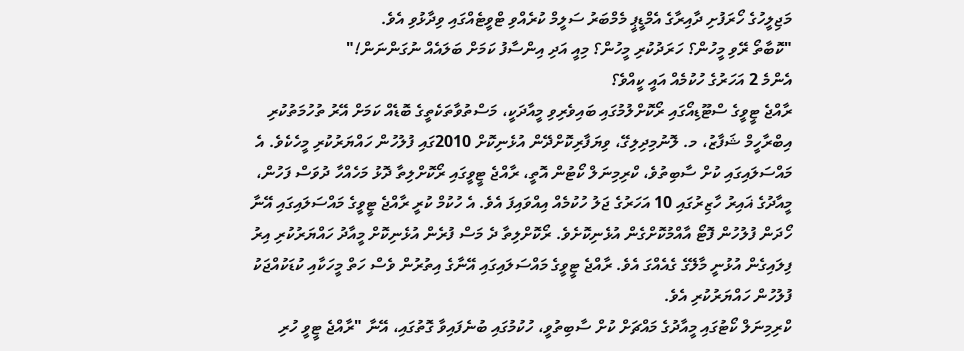މަޖިލީހުގެ ހޯރަފުށި ދާއިރާގެ އެމްޑީޕީ މެމްބަރު ސަލީމް ކުރެއްވި ޓްވީޓެއްގައި ވިދާޅުވި އެވެ.
"ކޮބާތޯ ރޭވި މީހުން؟ ހަރަދުކުރި މީހުން؟ މިއީ އަދި އިންސާފު ކަމަށް ބަލައެއް ނުގަންނަން!"
އެންމެ 2 އަހަރުގެ ހުކުމެއް އައީ ކީއްވެ؟
ރާއްޖެ ޓީވީގެ ސްޓޫޑިއޯގައި ރޯކޮށްލުމުގައި ބައިވެރިވި މީއާދަކީ، މަސްތުވާތަކެތީގެ ބޮޑެއް ކަމަށް އޭރު ތުހުމަތުކުރި އިބްރާހީމް ޝަފާޒު، މ. ލޮނުމިދިލިގޭ، ވިޔަފާރިކޮށްދޭން އުޅެނިކޮށް 2010ގައި ފުލުހުން ހައްޔަރުކުރި މީހެކެވެ. އެ މައްސަލައިގައި ކުށް ސާބިތުވެ، ކްރިމިނަލް ކޯޓުން އޮތީ، ރާއްޖެ ޓީވީގައި ރޯކޮށްލިތާ ދޮޅު މަހެއްހާ ދުވަސް ފަހުން، މީއާދުގެ ޣައިރު ހާޒިރުގައި 10 އަހަރުގެ ޖަލު ހުކުމެއް އިއްވައިފަ އެވެ. އެ ހުކުމް ކުރީ ރާއްޖެ ޓީވީގެ މައްސަލައިގައި އޭނާ ހޯދަން ފުލުހުން ފޮޓޯ އާއްމުކޮށްގެން އުޅެނިކޮށެވެ. ރޯކޮށްލިތާ ދެ މަސް ފުރެން އުޅެނިކޮށް މީއާދު ހައްޔަރުކުރި އިރު ފިލައިގެން އުޅުނީ މާލޭގެ ގެއެއްގަ އެވެ. ރާއްޖެ ޓީވީގެ މައްސަލައިގައި އޭނާގެ އިތުރުން ވެސް ހަތް މީހަކާއި ކުޑަކުއްޖަކު ފުލުހުން ހައްޔަރުކުރި އެވެ.
ކްރިމިނަލް ކޯޓުގައި މީއާދުގެ މައްޗަށް ކުށް ސާބިތުވީ، ހުކުމުގައި ބުނެފައިވާ ގޮތުގައި، އޭނާ "ރާއްޖެ ޓީވީ ހުރި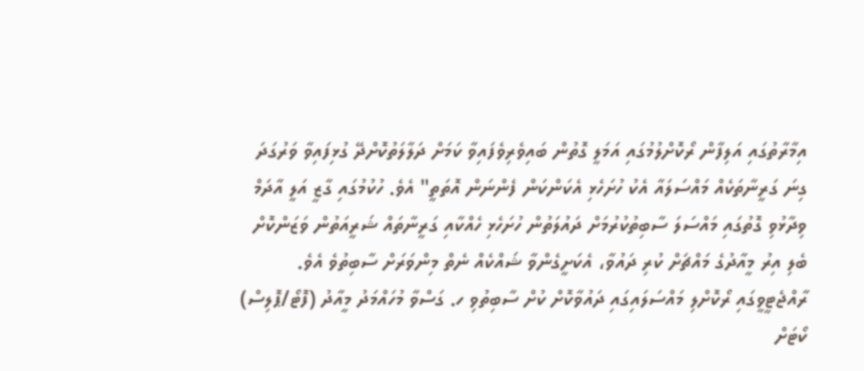އިމާރާތުގައި އަލިފާން ރޯކޮށްލުމުގައި އަމަލީ ގޮތުން ބައިވެރިވެފައިވާ ކަމަށް ދަލާލަތުކޮށްދޭ ގުޅިފައިވާ ވަރުގަދަ ގިނަ ގަރީނާތަކެއް މައްސަލައާ އެކު ހުށަހެޅި އެކަންކަން ފެންނަން އޮތަތީ" އެވެ. ހުކުމުގައި ގާޒީ އަލީ އާދަމް ވިދާޅުވި ގޮތުގައި މައްސަލަ ސާބިތުކުރުމަށް ދައުލަތުން ހުށަހެޅި ހެއްކާއި ގަރީނާތައް ޝަރީއަތުން ވަޒަންކޮށް ބެލި އިރު މީއާދުގެ މައްޗަށް ކުރި ދައުވާ، އެކަށީގެންވާ ޝައްކެއް ނެތް މިންވަރަށް ސާބިތުވެ އެވެ.
ރާއްޖެޓީވީގައި ރޯކޮށްލި މައްސަލައިގައި ދައުވާކޮށް ކުށް ސާބިތުވި ހ. ގަސްވާ މުހައްމަދު މީއާދު (ފޮޓޯ/ޕޮލިސް)
ކޯޓަށް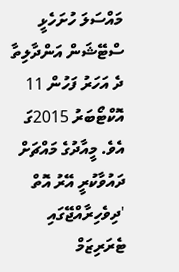މައްސަލަ ހުށަހެޅީ ސްޓޭޝަން އަންދާލިތާ ދެ އަހަރު ފަހުން 11 އޮކްޓޯބަރު 2015ގަ އެވެ. މީއާދުގެ މައްޗަށް ދައުވާކުރީ އޭރު އޮތް 'ދިވެހިރާއްޖޭގައި ޓެރަރިޒަމް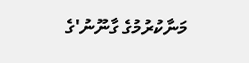މަނާކުރުމުގެ ގާނޫނު'ގެ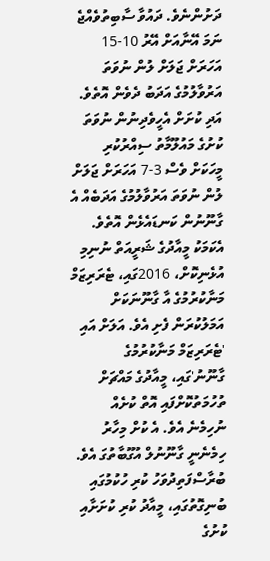ދަށުންނެވެ. ދައުވާ ސާބިތުވެއްޖެ ނަމަ އޭނާއަށް އޭރު 10-15 އަހަރަށް ޖަލަށް ލުން ނުވަތަ އަރުވާލުމުގެ އަދަބު ދެވެން އޮތެވެ. އަދި ކުށަށް އެހީވެދިނުން ނުވަތަ ކުށުގެ މައުލޫމާތު ސިއްރުކުރި މީހަކަށް ވެސް 3-7 އަހަރަށް ޖަލަށް ލުން ނުވަތަ އަރުވާލުމުގެ އަދަބެއް އެ ގާނޫނުން ކަނޑައެޅެން އޮތެވެ. އެކަމަކު މީއާދުގެ ޝަރީއަތް ނުނިމި އުޅެނިކޮށް، 2016ގައި، ޓެރަރިޒަމް މަނާކުރުމުގެ އާ ގާނޫނަކަށް އަމަލުކުރަން ފެށި އެވެ. އަލަށް އައި 'ޓެރަރިޒަމް މަނާކުރުމުގެ ގާނޫނު'ގައި، މީއާދުގެ މައްޗަށް ތުހުމަތުކޮށްފައި އޮތް ކުށެއް ނުހިމެނެ އެވެ. އެ ކުށް މިހާރު ހިމެނެނީ ގާނޫނުލް އުގޫބާތުގަ އެވެ.
ބުރާސްފަތިދުވަހު ކުރި ހުކުމުގައި ބުނިގޮތުގައި، މީއާދު ކުރި ކުށަށާއި ކުށުގެ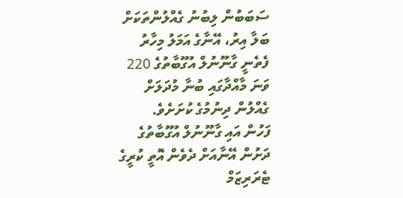ސަބަބުން ލިބުނު ގެއްލުންތަކަށް ބަލާ އިރު، އޭނާގެ އަމަލު މިހާރު ފެތެނީ ގާނޫނުލް އުގޫބާތުގެ 220 ވަނަ މާއްދާގައި ބުނާ މުދަލަށް ގެއްލުން ދިނުމުގެ ކުށަށެވެ.
ފަހުން އައި ގާނޫނުލް އުގޫބާތުގެ ދަށުން އޭނާއަށް ދެވެން އޮތީ ކުރީގެ ޓެރަރިޒަމް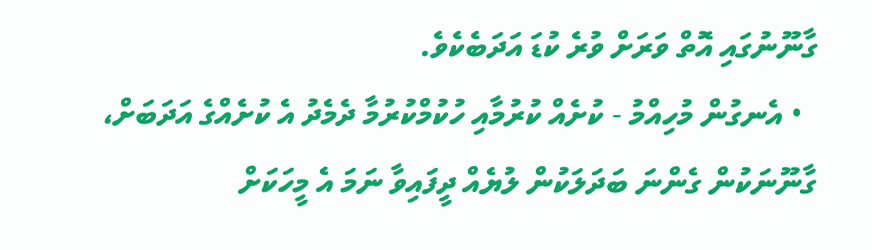ގާނޫނުގައި އޮތް ވަރަށް ވުރެ ކުޑަ އަދަބެކެވެ.
  • އެނގުން މުހިއްމު - ކުށެއް ކުރުމާއި ހުކުމްކުރުމާ ދެމެދު އެ ކުށެއްގެ އަދަބަށް، ގާނޫނަކުން ގެންނަ ބަދަލަކުން ލުޔެއް ދީފައިވާ ނަމަ އެ މީހަކަށް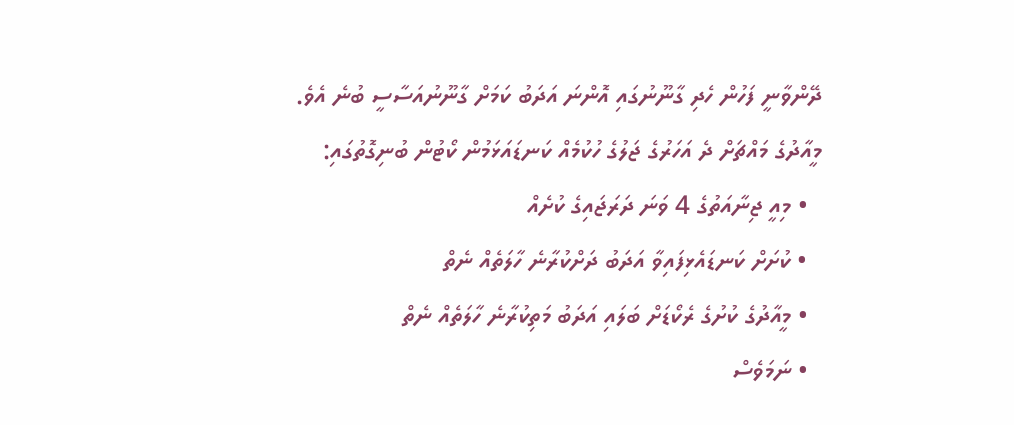ދޭންވާނީ ފަހުން ހެދި ގާނޫނުގައި އޮންނަ އަދަބު ކަމަށް ގާނޫނުއަސާސީ ބުނެ އެވެ.
މީއާދުގެ މައްޗަށް ދެ އަހަރުގެ ޖަލުގެ ހުކުމެއް ކަނޑައަޅަމުން ކޯޓުން ބުނިގޮތުގައި:
  • މިއީ ޖިނާއަތުގެ 4 ވަނަ ދަރަޖައިގެ ކުށެއް
  • ކުށަށް ކަނޑައެޅިފައިވާ އަދަބު ދަށްކުރާނެ ހާލަތެއް ނެތް
  • މީއާދުގެ ކުށުގެ ރެކޯޑަށް ބަލައި އަދަބު މަތިކުރާނެ ހާލަތެއް ނެތް
  • ނަމަވެސް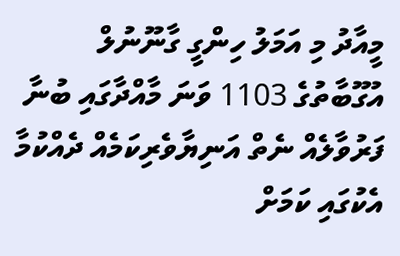މީއާދު މި އަމަލު ހިންގީ ގާނޫނުލް އުގޫބާތުގެ 1103 ވަނަ މާއްދާގައި ބުނާ ފަރުވާލެއް ނެތް އަނިޔާވެރިކަމެއް ދެއްކުމާ އެކުގައި ކަމަށް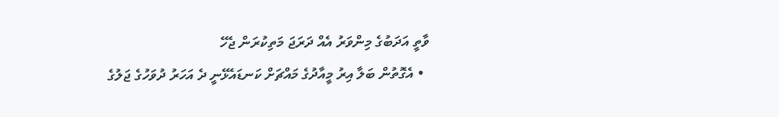ވާތީ އަދަބުގެ މިންވަރު އެއް ދަރަޖަ މަތިކުރަން ޖެހޭ
  • އެގޮތުން ބަލާ އިރު މީއާދުގެ މައްޗަށް ކަނޑައެޅޭނީ ދެ އަހަރު ދުވަހުގެ ޖަލުގެ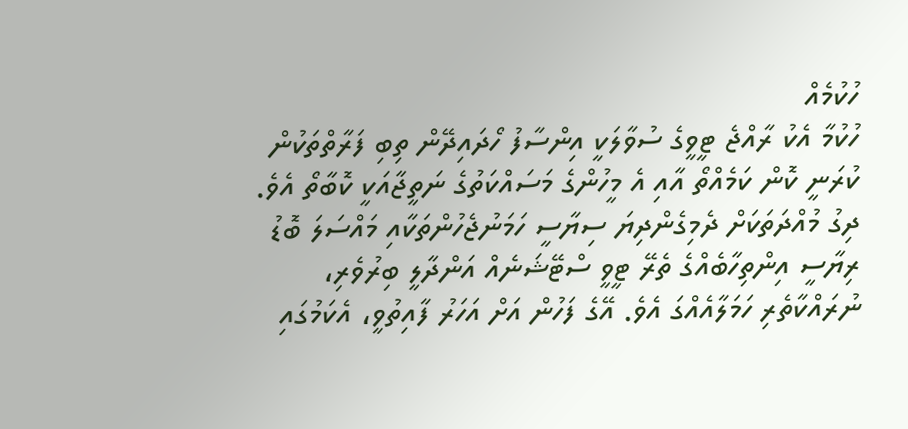ހުކުމެއް
ހުކުމާ އެކު ރާއްޖެ ޓީވީގެ ސުވާލަކީ އިންސާފު ހޯދައިދޭން ތިބި ފަރާތްތަކުން ކުރަނީ ކޮން ކަމެއްތޯ އާއި އެ މީހުންގެ މަސައްކަތުގެ ނަތީޖާއަކީ ކޮބާތޯ އެވެ. ދިގު މުއްދަތަކަށް ދެމިގެންދިޔަ ސިޔާސީ ހަމަނުޖެހުންތަކާއި މައްސަލަ ބޮޑު ރިޔާސީ އިންތިހާބެއްގެ ތެރޭ ޓީވީ ސްޓޭޝަނެއް އަންދާލީ ބިރުވެރި، ނުރައްކާތެރި ހަމަލާއެއްގަ އެވެ. އޭގެ ފަހުން އަށް އަހަރު ފާއިތުވީ، އެކަމުގައި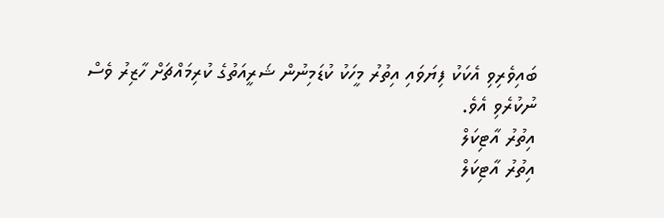ބައިވެރިވި އެކަކު ފިޔަވައި އިތުރު މީހަކު ކުޑަމިނުން ޝަރީއަތުގެ ކުރިމައްޗަށް ހާޒިރު ވެސް ނުކުރެވި އެވެ.
އިތުރު އާޓިކަލް
އިތުރު އާޓިކަލް